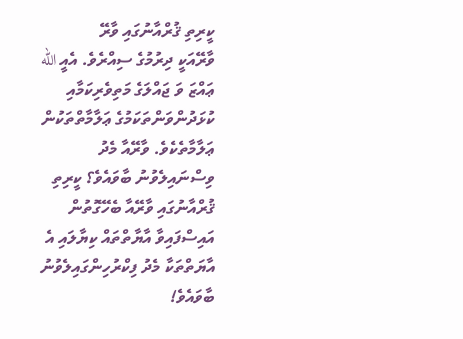ކީރިތި ޤުރްއާނުގައި ވާރޭ
ވާރޭއަކީ ދިރުމުގެ ސިއްރެވެ. އެއީ الله ޢައްޒަ ވަ ޖައްލަގެ މަތިވެރިކަމާއި ކުޅަދުންވަންތަކަމުގެ ޢަލާމާތްތަކުން ޢަލާމާތެކެވެ. ވާރޭއާ މެދު ވިސްނައިލެވުނު ބާވައެވެ؟ ކީރިތި ޤުރްއާނުގައި ވާރޭއާ ބެހޭގޮތުން އައިސްފައިވާ އާޔާތްތައް ކިޔާލައި އެ އާޔަތްތަކާ މެދު ފިކްރުހިންގައިލެވުނު ބާވައެވެ!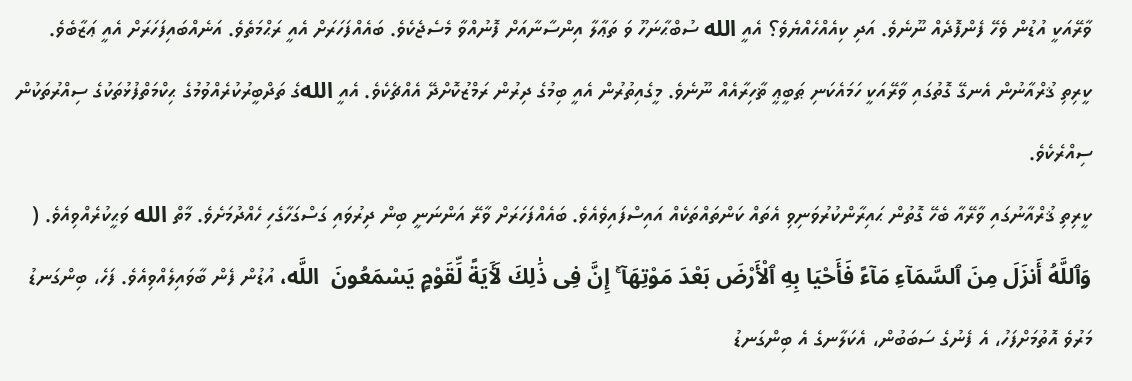ވާރޭއަކީ އުޑުން ވެހޭ ފެންފޮދެއް ނޫނެވެ. އަދި ކިއެއްހެއްޔެވެ؟ އެއީ الله ސުބްޙާނަހޫ ވަ ތަޢާލާ އިންސާނާއަށް ފޮނުއްވާ މެސެޖެކެވެ. ބައެއްފަހަރަށް އެއީ ރަޙްމަތެވެ. އަނެއްބައިފަހަރަށް އެއީ ޢަޒާބެވެ. ކީރިތި ޤުރްއާނުން އެނގޭ ގޮތުގައި ވާރޭއަކީ ހަމައެކަނި ޠަބީޢީ ޡާހިރާއެއް ނޫނެވެ. މީގެއިތުރުން އެއީ ބިމުގެ ދިރުން ރަމްޒުކޮށްދޭ އެއްޗެކެވެ. އެއީ اللهގެ ތަދްބީރުކުރެއްވުމުގެ ޙިކްމަތްފުޅުތަކުގެ ސިއްރުތަކުން ސިއްރެކެވެ.
ކީރިތި ޤުރްއާނުގައި ވާރޭއާ ބެހޭ ގޮތުން ޙައިރާންކުރުވަނިވި އެތައް ކަންތައްތަކެއް އައިސްފައިވެއެވެ. ބައެއްފަހަރަށް ވާރޭ އަންނަނީ ބިން ދިރުވައި ގަސްގަހާގެހި ހެއްދުމަށެވެ. މާތް الله ވަޙީކުރެއްވިއެވެ. ( وَٱللَّهُ أَنزَلَ مِنَ ٱلسَّمَآءِ مَآءً فَأَحْيَا بِهِ ٱلْأَرْضَ بَعْدَ مَوْتِهَآ ۚ إِنَّ فِى ذَٰلِكَ لَـَٔايَةً لِّقَوْمٍ يَسْمَعُونَ  اللَّه، އުޑުން ފެން ބާވައިލެއްވިއެވެ. ފަހެ، ބިންގަނޑު މަރުވެ އޮތުމަށްފަހު، އެ ފެނުގެ ސަބަބުން، އެކަލާނގެ އެ ބިންގަނޑު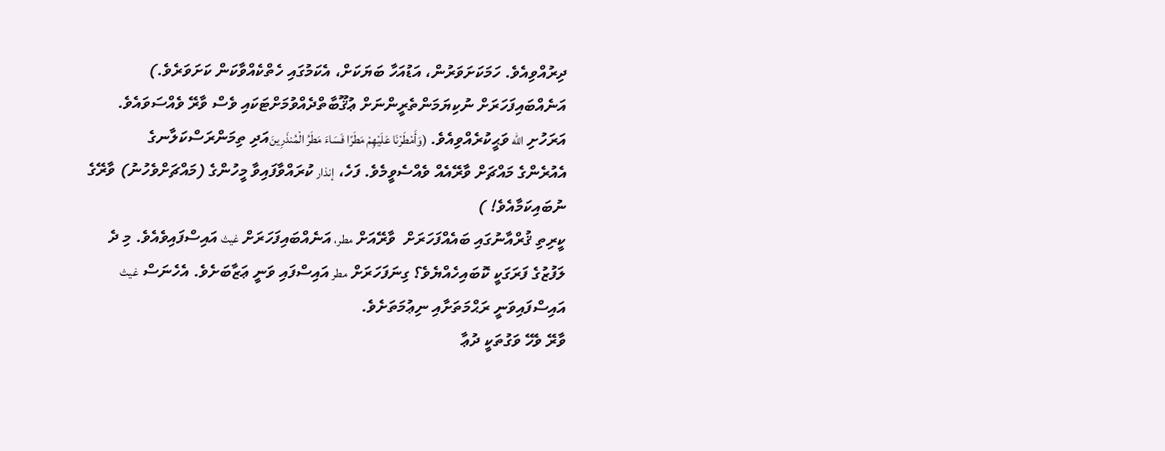ދިރުއްވިއެވެ. ހަމަކަށަވަރުން، އަޑުއަހާ ބަޔަކަށް، އެކަމުގައި ހެތްކެއްވާކަން ކަށަވަރެވެ.)
އަނެއްބައިފަހަރަށް ނުކިޔަމަންތެރީންނަށް ޢުޤޫބާތްދެއްވުމަށްޓަކައި ވެސް ވާރޭ ވެއްސަވައެވެ. އަރަހުށި الله ވަޙީކުރެއްވިއެވެ. (وَأَمْطَرْنَا عَلَيْهِمْ مَطَرًا فَسَاءَ مَطَرُ الْمُنذَرِينَއަދި ތިމަންރަސްކަލާނގެ އެއުރެންގެ މައްޗަށް ވާރޭއެއް ވެއްސެވީމެވެ. ފަހެ، إنذار ކުރައްވާފައިވާ މީހުންގެ (މައްޗަށްވެހުނު) ވާރޭގެ ނުބައިކަމާއެވެ! )
ކީރިތި ޤުރްއާނުގައި ބައެއްފަހަރަށް  ވާރޭއަށް مطر، އަނެއްބައިފަހަރަށް غيث އައިސްފައިވެއެވެ. މި ދެ ލަފުޒުގެ ފަރަގަކީ ކޮބައިހެއްޔެވެ؟ ގިނަފަހަރަށް مطر އައިސްފައި ވަނީ ޢަޒާބަށެވެ. އެހެނަސް غيث އައިސްފައިވަނީ ރަޙްމަތަށާއި ނިޢުމަތަށެވެ.
ވާރޭ ވެހޭ ވަގުތަކީ ދުޢާ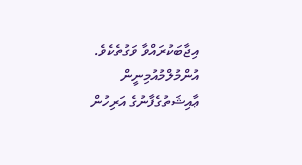އިޖާބަކުރައްވާ ވަގުތެކެވެ. އުންމުލްމުއުމިނީން ޢާއިޝަތުގެފާނުގެ އަރިހުން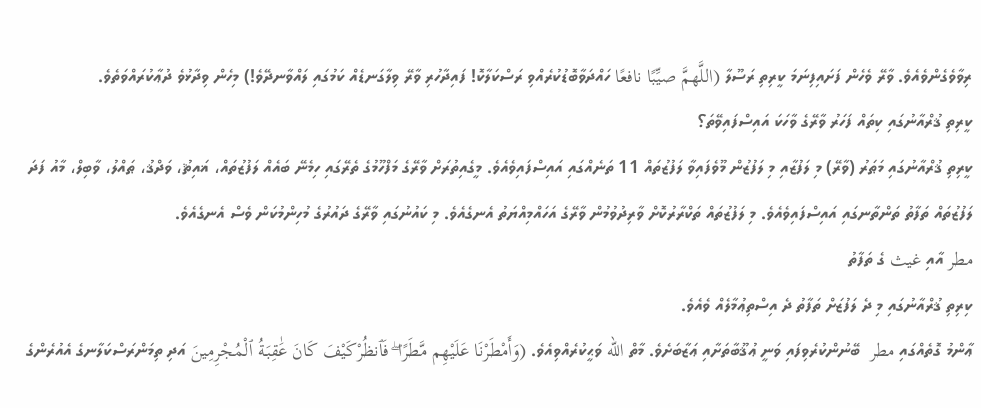ރިވާވެގެންވެއެވެ. ވާރޭ ވެހެން ފަށައިފިނަމަ ކީރިތި ރަސޫލާ (اللَّهمَّ صيِّبًا نافعًا ހައްދަވާބޮޑުކުރެއްވި ރަސްކަލާކޮ! ފައިދާހުރި ވާރޭ ވިލާގަނޑެއް ކަމުގައި ލައްވާނދޭވެ!) މިހެން ވިދާޅުވެ ދުޢާކުރައްވަތެވެ.
ކީރިތި ޤުރްއާނުގައި ކިތައް ފަހަރު ވާރޭގެ ވާހަކަ އައިސްފައިވޭތަ؟
ކީރިތި ޤުރްއާނުގައި މަޠަރު (ވާރޭ) މި ލަފުޒާއި މި ލަފުޒުން މޫވެފައިވާ ލަފުޒުތައް 11 ތަނެއްގައި އައިސްފައިވެއެވެ. މީގެއިތުރަށް ވާރޭގެ މަފްހޫމުގެ ތެރޭގައި ހިމެނޭ ބައެއް ލަފުޒުތައް، ޣައިޘު، ވަދްޤު، ޠައްލު، ވާބިލް، މާއު ފަދަ ލަފުޒުތައް ތަފާތު ތަންތާނގައި އައިސްފައިވެއެވެ. މި ލަފުޒުތައް ތަކްރާރުކޮށް ވާރިދުވުމުން ވާރޭގެ އަހައްމިއްޔަތު އެނގެއެވެ. މި ކައުނުގައި ވާރޭގެ ދައުރުގެ މުހިންމުކަން ވެސް އެނގެއެވެ.
مطر އާއި غيث ގެ ތަފާތު
ކިރިތި ޤުރްއާނުގައި މި ދެ ލަފުޒަށް ތަފާތު ދެ އިސްތިޢުމާލެއް ވެއެވެ.
ޢާންމު ގޮތެއްގައި مطر  ބޭނުންކުރެވިފައި ވަނީ ޢުޤޫބާތަށާއި ޢަޒާބަށެވެ. މާތް الله ވަޙީކުރެއްވިއެވެ. (وَأَمْطَرْنَا عَلَيْهِم مَّطَرًا ۖ فَٱنظُرْكَيْفَ كَانَ عَٰقِبَةُ ٱلْمُجْرِمِينَ އަދި ތިމަންރަސްކަލާނގެ އެއުރެންގެ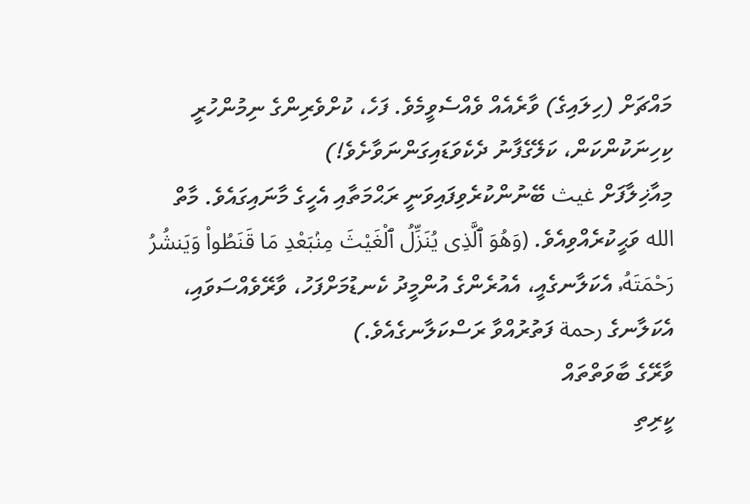މައްޗަށް (ހިލައިގެ) ވާރެއެއް ވެއްސެވީމެވެ. ފަހެ، ކުށްވެރިންގެ ނިމުންހުރީ ކިހިނަކުންކަން، ކަލޭގެފާނު ދެކެވަޑައިގަންނަވާށެވެ!)
މިއާޚިލާފަށް غيث ބޭނުންކުރެވިފައިވަނީ ރަޙްމަތާއި އެހީގެ މާނައިގައެވެ. މާތް الله ވަޙީކުރެއްވިއެވެ. (وَهُوَ ٱلَّذِى يُنَزِّلُ ٱلْغَيْثَ مِنۢبَعْدِ مَا قَنَطُوا۟ وَيَنشُرُ رَحْمَتَهُۥ އެކަލާނގެއީ، އެއުރެންގެ އުންމީދު ކެނޑުމަށްފަހު، ވާރޭވެއްސަވައި، އެކަލާނގެ رحمة ފަތުރުއްވާ ރަސްކަލާނގެއެވެ.)
ވާރޭގެ ބާވަތްތައް
ކީރިތި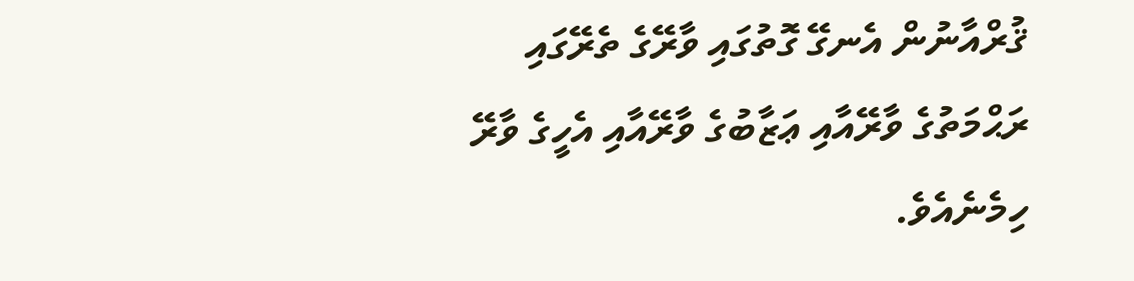ޤުރްއާނުން އެނގޭ ގޮތުގައި ވާރޭގެ ތެރޭގައި ރަޙްމަތުގެ ވާރޭއާއި ޢަޒާބުގެ ވާރޭއާއި އެހީގެ ވާރޭ ހިމެނެއެވެ.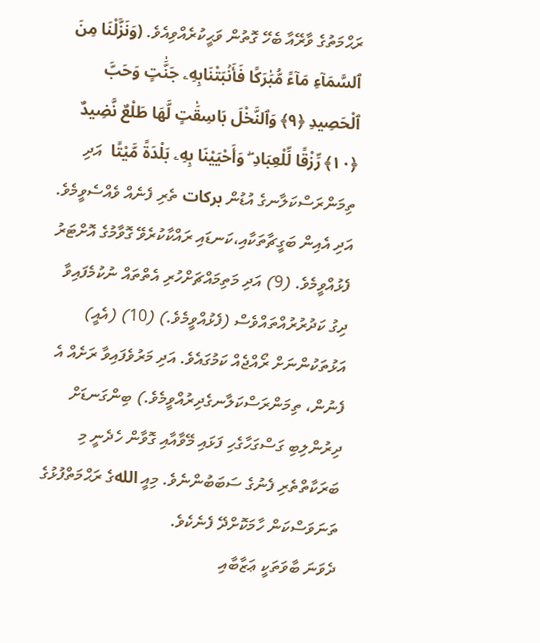ރަޙްމަތުގެ ވާރޭއާ ބެހޭ ގޮތުން ވަޙީކުރެއްވިއެވެ. (وَنَزَّلْنَا مِنَ ٱلسَّمَآءِ مَآءً مُّبَٰرَكًا فَأَنۢبَتْنَابِهِۦ جَنَّٰتٍ وَحَبَّ ٱلْحَصِيدِ ﴿٩﴾ وَٱلنَّخْلَ بَاسِقَٰتٍ لَّهَا طَلْعٌ نَّضِيدٌ ﴿١٠﴾ رِّزْقًا لِّلْعِبَادِ ۖ وَأَحْيَيْنَا بِهِۦ بَلْدَةً مَّيْتًا  އަދި ތިމަންރަސްކަލާނގެ އުޑުން بركات ތެރި ފެނެއް ވެއްސެވީމެވެ. އަދި އެއިން ބަގީޗާތަކާއި،ކަނޑައި ރައްކާކުރެވޭ ގޮވާމުގެ އޮށްޓަރު ފެޅުއްވީމެވެ. (9) އަދި މަތިމައްޗަށްހުރި އެތްތައް ނުކުމެފައިވާ ދިގު ކަދުރުރުއްތައްވެސް (ފެޅުއްވީމެވެ.) (10) (އެއީ) އަޅުތަކުންނަށް ރޯއްޖެއް ކަމުގައެވެ. އަދި މަރުވެފައިވާ ރަށެއް އެ ފެނުން، ތިމަންރަސްކަލާނގެދިރުއްވީމެވެ.) ބިންގަނޑަށް ދިރުންލިބި ގަސްގަހާގެހި ފަޅައި މޭވާއާއި ގޮވާން ހެދެނީ މި ބަރަކާތްތެރި ފެނުގެ ސަބަބުންނެވެ. މިއީ اللهގެ ރަޙްމަތްފުޅުގެ ތަނަވަސްކަން ހާމަކޮށްދޭ ފެނެކެވެ.
ދެވަނަ ބާވަތަކީ ޢަޒާބާއި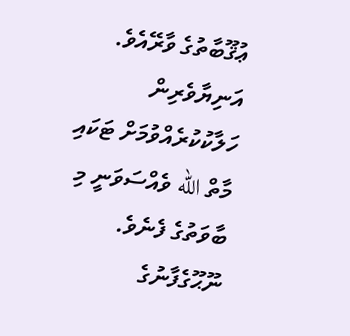ޢުޤޫބާތުގެ ވާރޭއެވެ. އަނިޔާވެރިން ހަލާކުކުރެއްވުމަށް ޓަކައި މާތް الله ވެއްސަވަނީ މި ބާވަތުގެ ފެނެވެ. ނޫޙޫގެފާނުގެ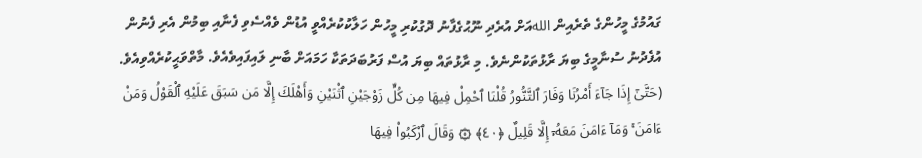ގައުމުގެ މީހުންގެ ތެރެއިން اللهއަށް އުރެދި ނޫޙުގެފާނު ދޮގުކުރި މީހުން ހަލާކުކުރެއްވީ އުޑުން ވެއްސެވި ފެނާއި ބިމުން އެރި ފެނުން އުފެދުނު ސުނާމީގެ ބިޔަ ރާޅުތަކުންނެވެ. މި ރާޅުތައް ބިޔަ އުސް ފަރުބަދަތަކާ ހަމައަށް ބާނި ލައިފައިވެއެވެ. މާތްވަޙީކުރެއްވިއެވެ. (حَتَّىٰٓ إِذَا جَآءَ أَمْرُنَا وَفَارَ ٱلتَّنُّورُ قُلْنَا ٱحْمِلْ فِيهَا مِن كُلٍّ زَوْجَيْنِ ٱثْنَيْنِ وَأَهْلَكَ إِلَّا مَن سَبَقَ عَلَيْهِ ٱلْقَوْلُ وَمَنْ ءَامَنَ ۚ وَمَآ ءَامَنَ مَعَهُۥٓ إِلَّا قَلِيلٌ ﴿٤٠﴾ ۞ وَقَالَ ٱرْكَبُوا۟ فِيهَا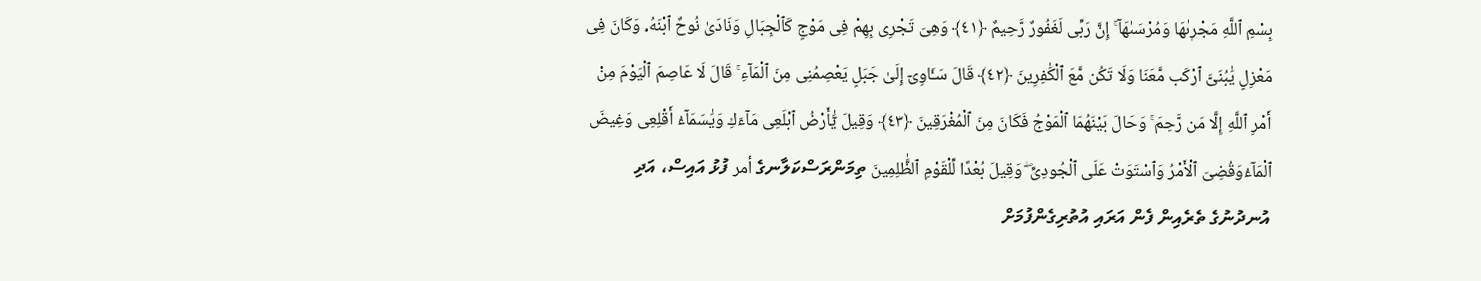بِسْمِ ٱللَّهِ مَجْر۪ىٰهَا وَمُرْسَىٰهَآ ۚ إِنَّ رَبِّى لَغَفُورٌ رَّحِيمٌ ﴿٤١﴾ وَهِىَ تَجْرِى بِهِمْ فِى مَوْجٍ كَٱلْجِبَالِ وَنَادَىٰ نُوحٌ ٱبْنَهُۥ وَكَانَ فِى مَعْزِلٍ يَٰبُنَىَّ ٱرْكَب مَّعَنَا وَلَا تَكُن مَّعَ ٱلْكَٰفِرِينَ ﴿٤٢﴾ قَالَ سَـَٔاوِىٓ إِلَىٰ جَبَلٍ يَعْصِمُنِى مِنَ ٱلْمَآءِ ۚ قَالَ لَا عَاصِمَ ٱلْيَوْمَ مِنْ أَمْرِ ٱللَّهِ إِلَّا مَن رَّحِمَ ۚ وَحَالَ بَيْنَهُمَا ٱلْمَوْجُ فَكَانَ مِنَ ٱلْمُغْرَقِينَ ﴿٤٣﴾ وَقِيلَ يَٰٓأَرْضُ ٱبْلَعِى مَآءَكِ وَيَٰسَمَآءُ أَقْلِعِى وَغِيضَ ٱلْمَآءُوَقُضِىَ ٱلْأَمْرُ وَٱسْتَوَتْ عَلَى ٱلْجُودِىِّ ۖ وَقِيلَ بُعْدًا لِّلْقَوْمِ ٱلظَّٰلِمِينَ ތިމަންރަސްކަލާނގެ أمر ފުޅު އައިސް، އަދި އުނދުނުގެ ތެރެއިން ފެން އަރައި އުތުރިގެންފުމަށް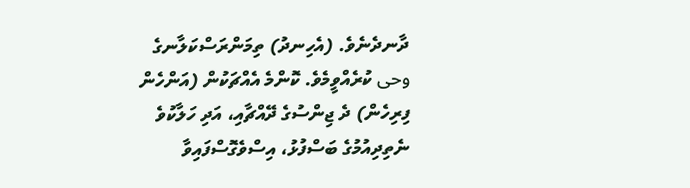ދާނދެނެވެ. (އެހިނދު) ތިމަންރަސްކަލާނގެ وحى ކުރެއްވީމެވެ. ކޮންމެ އެއްޗަކުން (އަންހެން ފިރިހެން) ދެ ޖިންސުގެ ދޭއްޗާއި، އަދި ހަލާކުވެ ނެތިދިއުމުގެ ބަސްފުޅު، އިސްވެގޮސްފައިވާ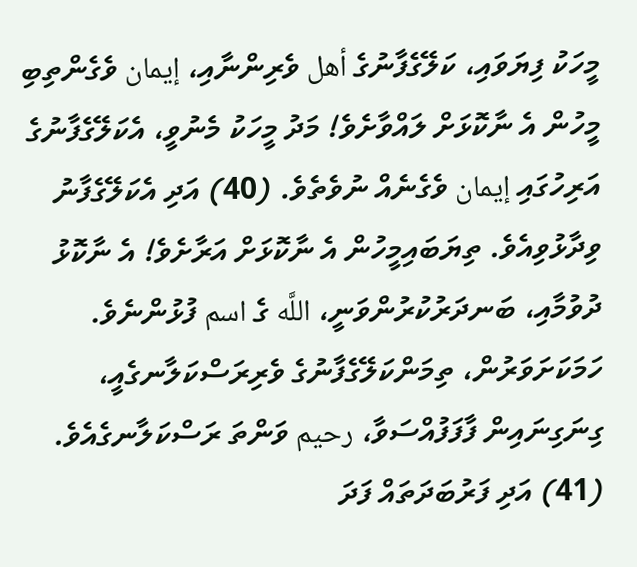މީހަކު ފިޔަވައި، ކަލޭގެފާނުގެ أهل ވެރިންނާއި، إيمان ވެގެންތިބި މީހުން އެ ނާކޮޅަށް ލައްވާށެވެ! މަދު މީހަކު މެނުވީ، އެކަލޭގެފާނުގެ އަރިހުގައި إيمان ވެގެނެއް ނުވެތެވެ. (40) އަދި އެކަލޭގެފާނު ވިދާޅުވިއެވެ. ތިޔަބައިމީހުން އެ ނާކޮޅަށް އަރާށެވެ! އެ ނާކޮޅު ދުވުމާއި، ބަނދަރުކުރުންވަނީ، اللَّه ގެ اسم ފުޅުންނެވެ. ހަމަކަށަވަރުން، ތިމަންކަލޭގެފާނުގެ ވެރިރަސްކަލާނގެއީ، ގިނަގިނައިން ފާފަފުއްސަވާ، رحيم ވަންތަ ރަސްކަލާނގެއެވެ. (41) އަދި ފަރުބަދަތައް ފަދަ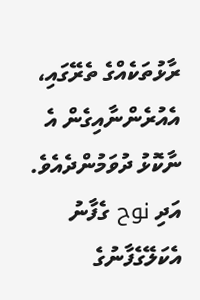ރާޅުތަކެއްގެ ތެރޭގައި، އެއުރެންނާއިގެން އެ ނާކޮޅު ދުވަމުންދެއެވެ. އަދި نوح ގެފާނު އެކަލޭގެފާނުގެ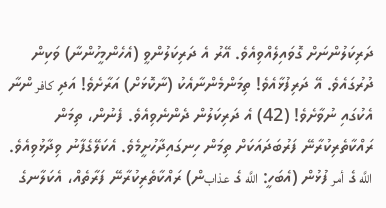ދަރިކަލުންނަށް ގޮވައިލެއްވިއެވެ. އޭރު އެ ދަރިކަލުންވީ (އެހެންމީހުންނާ) ވަކިން ދުރުގައެވެ. އޭ ދަރިފުޅާއެވެ! ތިމަންމެންނާއެކު (ނާކޮޅަށް) އަރާށެވެ! އަދި كافر ންނާ އެކުގައި ނުވާށެވެ! (42) އެ ދަރިކަލުން ދެންނެވިއެވެ. ފެނުން، ތިމަން ރައްކާތެރިކުރާނޭ ފަރުބަދައަކަށް ތިމަން ހިނގައިދާހުށީމެވެ. އެކަލޭގެފާނު ވިދާޅުވިއެވެ. اللَّه ގެ أمر ފުޅުން (އެބަހީ: اللَّه ގެ عذابން) ރައްކާތެރިކުރާނޭ ފަރާތެއް، އެކަލާނގެ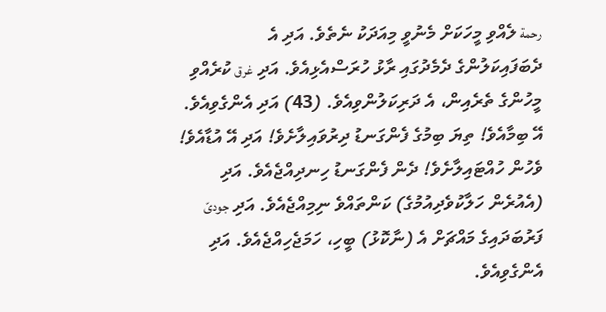رحمة ލެއްވި މީހަކަށް މެނުވީ މިއަދަކު ނެތެވެ. އަދި އެ ދެބަފައިކަލުންގެ ދެމެދުގައި ރާޅު ހުރަސްއެޅިއެވެ. އަދި غرق ކުރެއްވި މީހުންގެ ތެރެއިން، އެ ދަރިކަލުންވިއެވެ. (43) އަދި އެންގެވިއެވެ. އޭ ބިމާއެވެ! ތިޔަ ބިމުގެ ފެންގަނޑު ދިރުވައިލާށެވެ! އަދި އޭ އުޑާއެވެ! ވެހުން ހުއްޓައިލާށެވެ! ދެން ފެންގަނޑު ހިނދިއްޖެއެވެ. އަދި (އެއުރެން ހަލާކުވެދިއުމުގެ) ކަންތައްވެ ނިމިއްޖެއެވެ. އަދި جودىّ ފަރުބަދައިގެ މައްޗަށް އެ (ނާކޮޅު) ބީހި، ހަމަޖެހިއްޖެއެވެ. އަދި އެންގެވިއެވެ.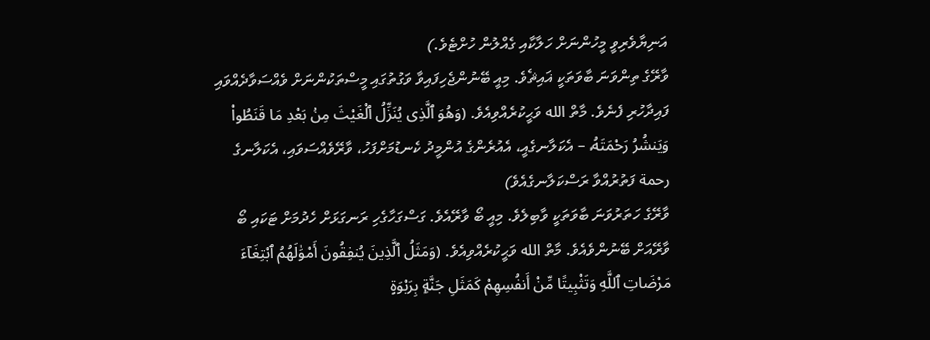އަނިޔާވެރިވީ މީހުންނަށް ހަލާކާއި ގެއްލުން ހުށްޓެވެ.)
ވާރޭގެ ތިންވަނަ ބާވަތަކީ ޣައިޘެވެ. މިއީ ބޭނުންޖެހިފައިވާ ވަގުތުގައި މީސްތަކުންނަށް ވެއްސަވާދެއްވައި ފައިދާހުރި ފެނެވެ. މާތް الله ވަޙީކުރެއްވިއެވެ. (وَهُوَ ٱلَّذِى يُنَزِّلُ ٱلْغَيْثَ مِنۢ بَعْدِ مَا قَنَطُوا۟ وَيَنشُرُ رَحْمَتَهُۥ – އެކަލާނގެއީ، އެއުރެންގެ އުންމީދު ކެނޑުމަށްފަހު، ވާރޭވެއްސަވައި، އެކަލާނގެ رحمة ފަތުރުއްވާ ރަސްކަލާނގެއެވެ)
ވާރޭގެ ހަތަރުވަނަ ބާވަތަކީ ވާބިލެވެ. މިއީ ބޯ ވާރޭއެވެ. ގަސްގަހާގެހި ރަނގަޅަށް ހެދުމަށް ޓަކައި ބޯ ވާރޭއަށް ބޭނުންވެއެވެ. މާތް الله ވަޙީކުރެއްވިއެވެ. (وَمَثَلُ ٱلَّذِينَ يُنفِقُونَ أَمْوَٰلَهُمُ ٱبْتِغَآءَ مَرْضَاتِ ٱللَّهِ وَتَثْبِيتًا مِّنْ أَنفُسِهِمْ كَمَثَلِ جَنَّةِۭ بِرَبْوَةٍ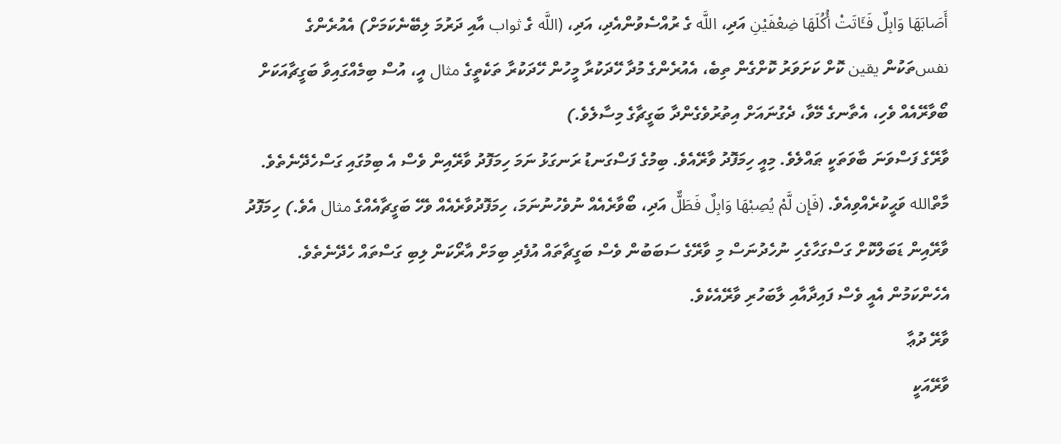أَصَابَهَا وَابِلٌ فَـَٔاتَتْ أُكُلَهَا ضِعْفَيْنِ އަދި، اللَّه ގެ ރުއްސެވުންއެދި، އަދި، (اللَّه ގެ ثواب އާއި ދަރުމަ ލިބޭނެކަމަށް) އެއުރެންގެ نفسތަކުން يقين ކޮށް ކަށަވަރު ކޮށްގެން ތިބެ، އެއުރެންގެ މުދާ ހޭދަކުރާ މީހުން ހޭދަކުރާ ތަކެތީގެ مثال އީ، އުސް ބިމެއްގައިވާ ބަގީޗާއަކަށް ބޯވާރޭއެއް ވެހި، އެތާނގެ މޭވާ، ދެގުނައަށް އިތުރުވެގެންދާ ބަގީޗާގެ މިސާލެވެ.)
ވާރޭގެ ފަސްވަނަ ބާވަތަކީ ޠައްލެވެ. މިއީ ހިމަފޮދު ވާރޭއެވެ. ބިމުގެ ފަސްގަނޑު ރަނގަޅު ނަމަ ހިމަފޮދު ވާރޭއިން ވެސް އެ ބިމުގައި ގަސްހެދޭނެތެވެ. މާތްالله ވަޙީކުރެއްވިއެވެ. (فَإِن لَّمْ يُصِبْهَا وَابِلٌ فَطَلٌّ އަދި، ބޯވާރެއެއް ނުވެހުނުނަމަ، ހިމަފޮދުވާރެއެއް ވެހޭ ބަގީޗާއެއްގެ مثال އެވެ.) ހިމަފޮދު ވާރޭއިން ޑަބަލްކޮށް ގަސްގަހާގެހި ނުހެދުނަސް މި ވާރޭގެ ސަބަބުން ވެސް ބަގީޗާތައް އުފެދި ބިމަށް އާރޯކަން ލިބި ގަސްތައް ހެދޭނެތެވެ. އެހެންކަމުން އެއީ ވެސް ފައިދާއާއި ލާބަހުރި ވާރޭއެކެވެ.
ވާރޭ ދުޢާ
ވާރޭއަކީ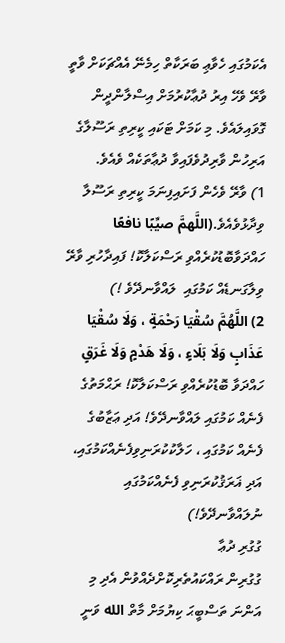އެކަމުގައި ހެވާޢި ބަރަކާތް ހިމެނޭ އެއްޗަކަށް ވާތީ ވާރޭ ވެހޭ އިރު ދުޢާކުރުމަށް އިސްލާންދީން ގޮވައިލައެވެ. މި ކަމަށް ޓަކައި ކީރިތި ރަސޫލާގެ އަރިހުން ވާރިދުވެފައިވާ ދުޢާތަކެއް ވެއެވެ.
1) ވާރޭ ވެހެން ފަށައިފިނަމަ ކީރިތި ރަސޫލާ   ވިދާޅުވެއެވެ.(اللَّهمَّ صيِّبًا نافعًا ހައްދަވާބޮޑުކުރެއްވި ރަސްކަލާކޮ! ފައިދާހުރި ވާރޭ ވިލާގަނޑެއް ކަމުގައި  ލައްވާނދޭވެ !)
2) اللَّهُمَّ سُقْيَا رَحْمَةٍ ، وَلَا سُقْيَا عَذَابٍ وَلَا بَلَاءٍ ، وَلَا هَدْمٍ وَلَا غَرَقٍ ހައްދަވާ ބޮޑުކުރެއްވި ރަސްކަލާކޮ! ރަޙްމަތުގެ ފެނެއް ކަމުގައި ލައްވާނދޭވެ! އަދި ޢަޒާބުގެ ފެނެއް ކަމުގައި ، ހަލާކުކުރަނިވިފެނެއްކަމުގައި، އަދި ޣަރަޤުކުރަނިވި ފެނެއްކަމުގައި ނުލައްވާނދޭވެ!)
ގުގުރި ދުޢާ
ގުގުރިން ރައްކައުތެރިކޮށްދެއްވުން އެދި މި އަންނަ ތަސްބީޙަ ކިޔުމަށް މާތް الله ވަނީ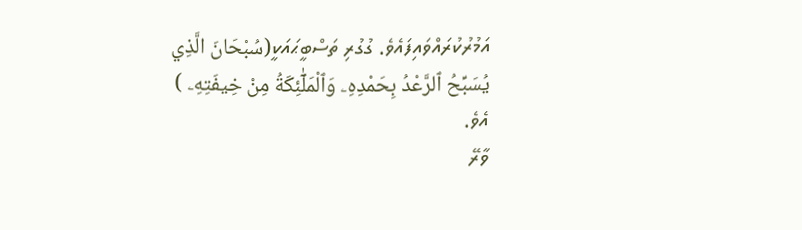އަމުރުކުރައްވައިފައެވެ. ގުގުރި ތަސްބީޙައަކީ(سُبْحَانَ الَّذِي يُسَبِّحُ ٱلرَّعْدُ بِحَمْدِهِۦ وَٱلْمَلَٰٓئِكَةُ مِنْ خِيفَتِهِۦ ) އެވެ.
ވާރޭ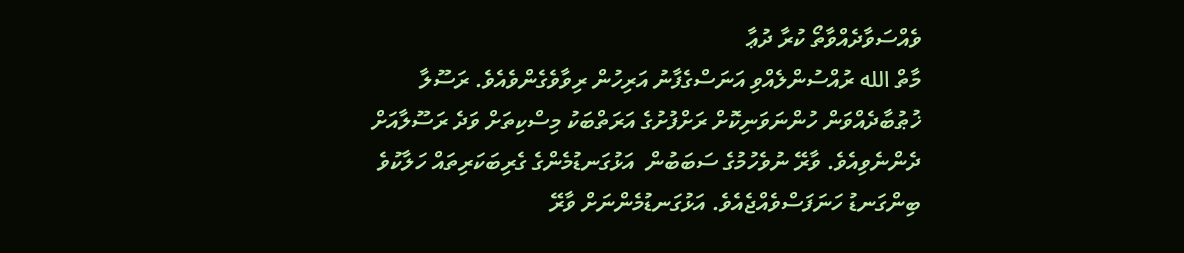ވެއްސަވާދެއްވާތޯ ކުރާ ދުޢާ
މާތް الله ރުއްސުންލެއްވި އަނަސްގެފާނު އަރިހުން ރިވާވެގެންވެއެވެ. ރަސޫލާ  ޚުޠުބާދެއްވަން ހުންނަވަނިކޮށް ރަށްފުށުގެ އަރަތްބަކު މިސްކިތަށް ވަދެ ރަސޫލާއަށް ދެންނެވިއެވެ. ވާރޭ ނުވެހުމުގެ ސަބަބުން  އަޅުގަނޑުމެންގެ ގެރިބަކަރިތައް ހަލާކުވެ ބިންގަނޑު ހަނަފަސްވެއްޖެއެވެ. އަޅުގަނޑުމެންނަށް ވާރޭ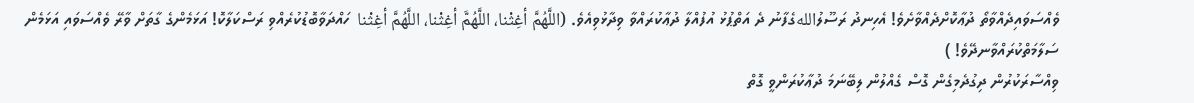ވެއްސަވައިދެއްވާތޯ ދުޢާކޮށްދެއްވާށެވެ! އެހިނދު ރަސޫލުاللهގެފާނު ދެ އަތްޕުޅު އުފުއްލާ ދުޢާކުރައްވާ ވިދާޅުވިއެވެ. (اللَّهُمَّ أغِثْنا، اللَّهُمَّ أغِثْنا، اللَّهُمَّ أغِثْنا  ހައްދަވާބޮޑުކުރެއްވި ރަސްކަލާކޮ! އަޅަމެންގެ ގާތަށް ވާރޭ ވެއްސަވައި އަޅަމެން ސަލާމަތްކުރައްވާނދޭވެ! )
ވިއްސާރަކުރުން ދިގުދެމިގެން ގޮސް ގެއްލުން ލިބޭނަމަ ދުޢާކުރަންވީ ގޮތް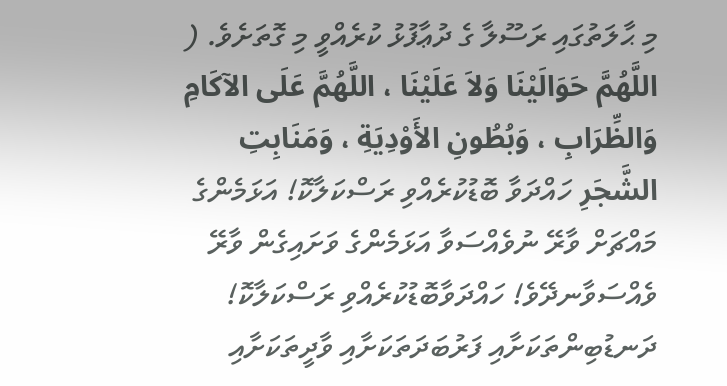މި ޙާލަތުގައި ރަސޫލާ ގެ ދުޢާފުޅު ކުރެއްވީ މި ގޮތަށެވެ. ( اللَّهُمَّ حَوَالَيْنَا وَلاَ عَلَيْنَا ، اللَّهُمَّ عَلَى الآكَامِ وَالظِّرَابِ ، وَبُطُونِ الأَوْدِيَةِ ، وَمَنَابِتِ الشَّجَرِ ހައްދަވާ ބޮޑުކުރެއްވި ރަސްކަލާކޮ! އަޅަމެންގެ މައްޗަށް ވާރޭ ނުވެއްސަވާ އަޅަމެންގެ ވަށައިގެން ވާރޭ ވެއްސަވާނދޭވެ! ހައްދަވާބޮޑުކުރެއްވި ރަސްކަލާކޮ! ދަނޑުބިންތަކަށާއި ފަރުބަދަތަކަށާއި ވާދީތަކަށާއި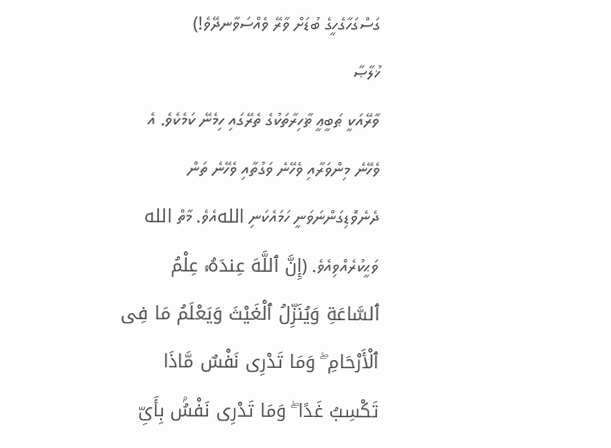ގަސްގަހާގެހީގެ ބުޑަށް ވާރޭ ވެއްސަވާނދޭވެ!)
ޚުލާޞާ
ވާރޭއަކީ ޠަބީޢީ ޡާހިރާތަކުގެ ތެރޭގައި ހިމެނޭ ކަމެކެވެ. އެ ވެހޭނެ މިންވަރާއި ވެހޭނެ ވަގުތާއި ވެހޭނެ ތަން ދެނެވޮޑިގަންނަވަނީ ހަމައެކަނި اللهއެވެ. މާތް الله ވަޙީކުރެއްވިއެވެ. (إِنَّ ٱللَّهَ عِندَهُۥ عِلْمُ ٱلسَّاعَةِ وَيُنَزِّلُ ٱلْغَيْثَ وَيَعْلَمُ مَا فِى ٱلْأَرْحَامِ ۖ وَمَا تَدْرِى نَفْسٌ مَّاذَا تَكْسِبُ غَدًا ۖ وَمَا تَدْرِى نَفْسُۢ بِأَىِّ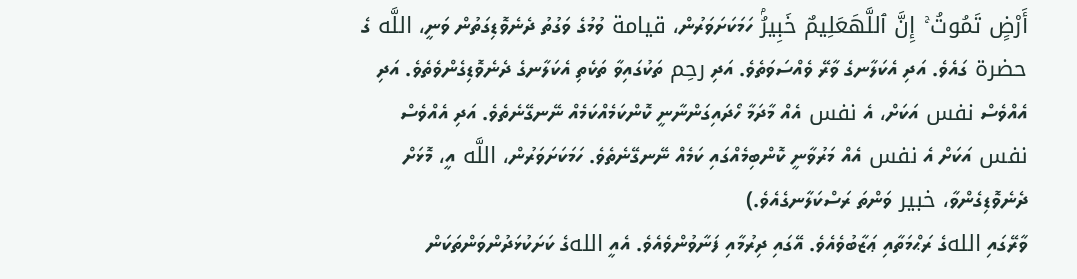أَرْضٍ تَمُوتُ ۚ إِنَّ ٱللَّهَعَلِيمٌ خَبِيرُۢ ހަމަކަށަވަރުން، قيامة ވުމުގެ ވަގުތު ދެނެވޮޑިގަތުން ވަނީ، اللَّه ގެ حضرة ގައެވެ. އަދި އެކަލާނގެ ވާރޭ ވެއްސަވަތެވެ. އަދި رحِم ތަކުގައިވާ ތަކެތި އެކަލާނގެ ދެނެވޮޑިގެންވެތެވެ. އަދި އެއްވެސް نفس އަކަށް، އެ نفس އެއް މާދަމާ ހޯދައިގަންނާނީ ކޮންކަމެއްކަމެއް ނޭނގޭނެތެވެ. އަދި އެއްވެސް نفس އަކަށް އެ نفس އެއް މަރުވާނީ ކޮންބިމެއްގައި ކަމެއް ނޭނގޭނެތެވެ. ހަމަކަށަވަރުން، اللَّه އީ، މޮޅަށް ދެނެވޮޑިގެންވާ، خبير ވަންތަ ރަސްކަލާނގެއެވެ.)
ވާރޭގައި اللهގެ ރަޙްމަތާއި ޢަޒާބުވެއެވެ. އޭގައި ދިރުމާއި ފަނާވުންވެއެވެ. އެއީ اللهގެ ކަށަކުޅަދުންވަންތަކަން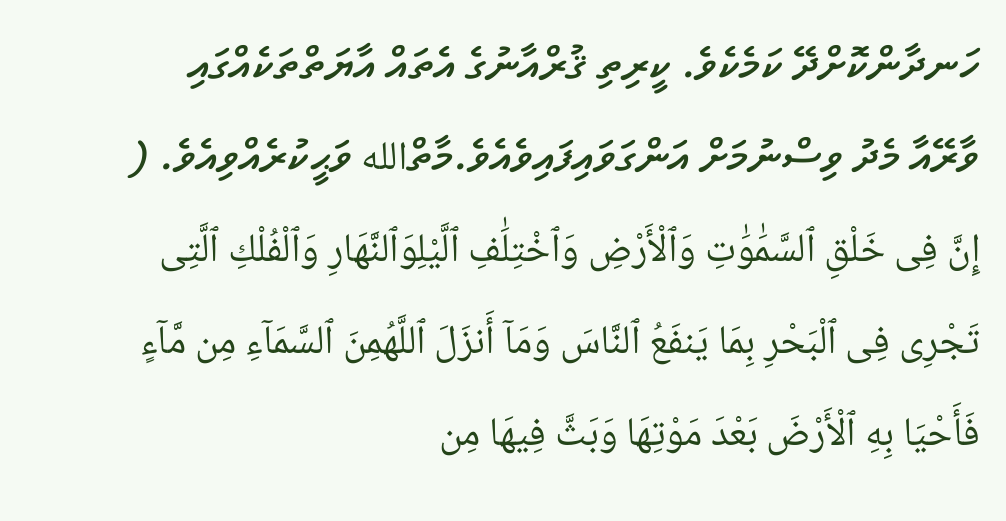ހަނދާންކޮށްދޭ ކަމެކެވެ. ކީރިތި ޤުރްއާނުގެ އެތައް އާޔަތްތަކެއްގައި ވާރޭއާ މެދު ވިސްނުމަށް އަންގަވައިފައިވެއެވެ.މާތްالله ވަޙީކުރެއްވިއެވެ. ( إِنَّ فِى خَلْقِ ٱلسَّمَٰوَٰتِ وَٱلْأَرْضِ وَٱخْتِلَٰفِ ٱلَّيْلِوَٱلنَّهَارِ وَٱلْفُلْكِ ٱلَّتِى تَجْرِى فِى ٱلْبَحْرِ بِمَا يَنفَعُ ٱلنَّاسَ وَمَآ أَنزَلَ ٱللَّهُمِنَ ٱلسَّمَآءِ مِن مَّآءٍ فَأَحْيَا بِهِ ٱلْأَرْضَ بَعْدَ مَوْتِهَا وَبَثَّ فِيهَا مِن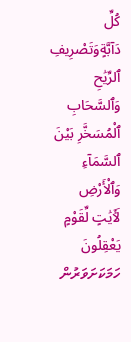كُلِّ دَآبَّةٍوَتَصْرِيفِ ٱلرِّيَٰحِ وَٱلسَّحَابِ ٱلْمُسَخَّرِ بَيْنَ ٱلسَّمَآءِ وَٱلْأَرْضِ لَـَٔايَٰتٍ لِّقَوْمٍ يَعْقِلُونَ ހަމަކަށަވަރުން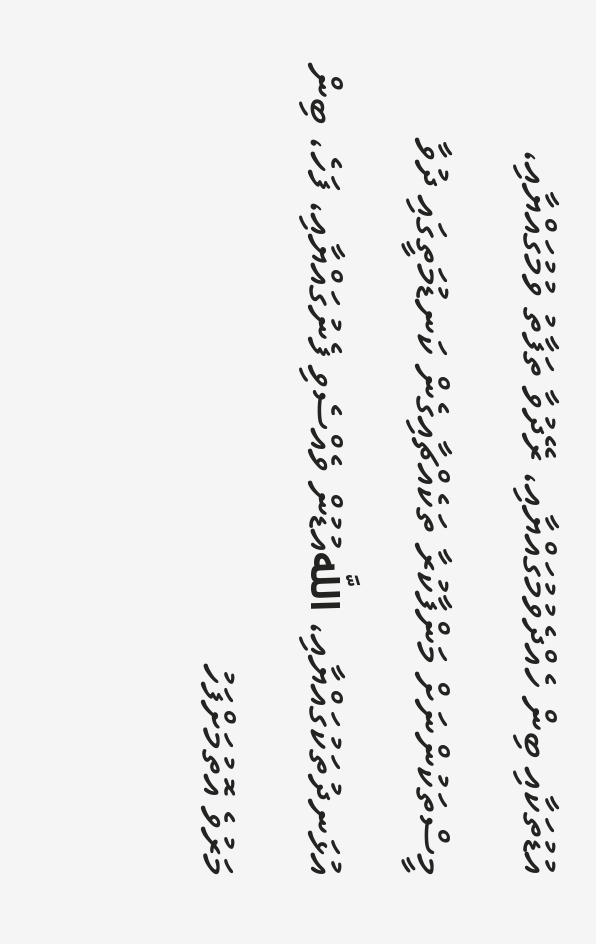އުޑުތަކާއި ބިން ހެއްދެވުމުގައްޔާއި، ރޭދުވާ ތަފާތު ވުމުގައްޔާއި، މީސްތަކުންނަށް މަންފާކުރާ ތަކެއްޗާއިގެން ކަނޑުމަތީގައި ދުވާ އުޅަނދުތަކުގައްޔާއި، اللَّهއުޑުން ވެއްސެވި ފެނުގައްޔާއި، ފަހެ، ބިން މަރުވެ އޮތުމަށްފަހު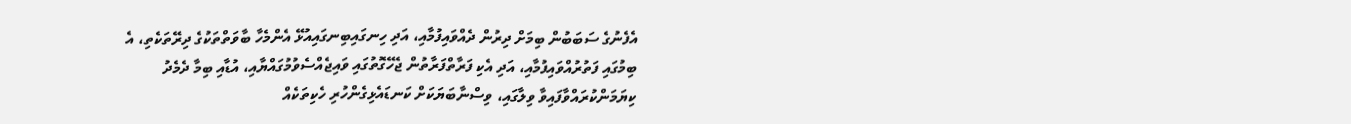އެފެނުގެ ސަބަބުން ބިމަށް ދިރުން ދެއްވައިފުމާއި، އަދި ހިނގައިބިނގައިއުޅޭ އެންމެހާ ބާވަތްތަކުގެ ދިރޭތަކެތި، އެ ބިމުގައި ފަތުރުއްވައިފުމާއި، އަދި އެކި ފަރާތްފަރާތުން ޖެހޭގޮތުގައި ވައިޖެއްސެވުމުގައްޔާއި، އުޑާއި ބިމާ ދެމެދު ކިޔަމަންކުރައްވާފައިވާ ވިލާގައި، ވިސްނާބަޔަކަށް ކަނޑައެޅިގެންހުރި ހެކިތަކެއް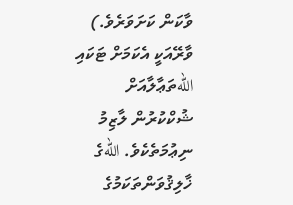ވާކަން ކަށަވަރެވެ.)
ވާރޭއަކީ އެކަމަށް ޓަކައި اللهތަޢާލާއަށް ޝުކްކުރުން ލާޒިމު ނިޢުމަތެކެވެ. اللهގެ ޚާލިޤުވަންތަކަމުގެ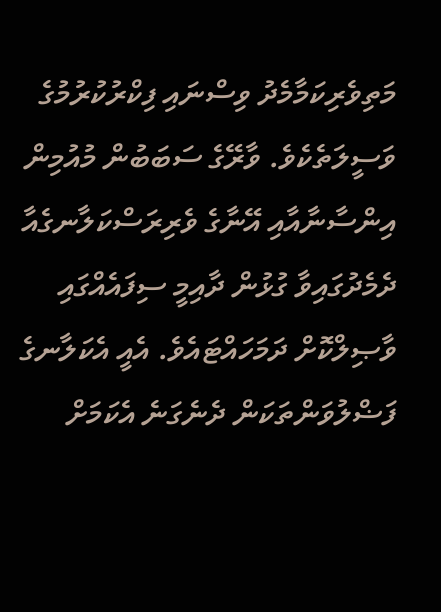މަތިވެރިކަމާމެދު ވިސްނައި ފިކްރުކުރުމުގެ ވަސީލަތެކެވެ. ވާރޭގެ ސަބަބުން މުއުމިން އިންސާނާއާއި އޭނާގެ ވެރިރަސްކަލާނގެއާ ދެމެދުގައިވާ ގުޅުން ދާއިމީ ސިފައެއްގައި ވާޞިލްކޮށް ދަމަހައްޓައެވެ. އެއީ އެކަލާނގެ ފަޟްލުވަންތަކަން ދެނެގަނެ އެކަމަށް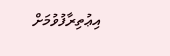އިޢުތިރާފުވުމަށް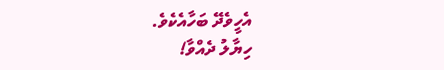އެހީވެދޭ ބަހާއެކެވެ.
ހިޔާލު ދެއްވާ!